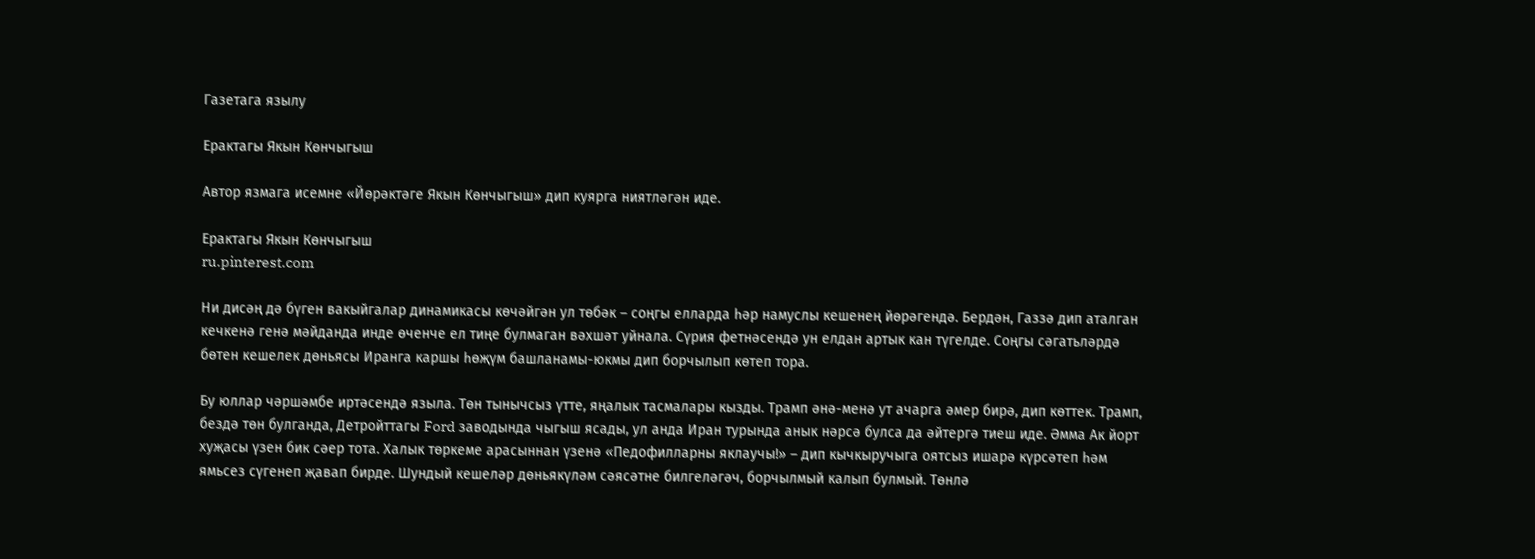Газетага язылу

Ерактагы Якын Көнчыгыш

Автор язмага исемне «Йөрәктәге Якын Көнчыгыш» дип куярга ниятләгән иде.

Ерактагы Якын Көнчыгыш
ru.pinterest.com

Ни дисәң дә бүген вакыйгалар динамикасы көчәйгән ул төбәк – соңгы елларда һәр намуслы кешенең йөрәгендә. Бердән, Газзә дип аталган кечкенә генә мәйданда инде өченче ел тиңе булмаган вәхшәт уйнала. Сүрия фетнәсендә ун елдан артык кан түгелде. Соңгы сәгатьләрдә бөтен кешелек дөньясы Иранга каршы һөҗүм башланамы-юкмы дип борчылып көтеп тора.

Бу юллар чәршәмбе иртәсендә языла. Төн тынычсыз үтте, яңалык тасмалары кызды. Трамп әнә-менә ут ачарга әмер бирә, дип көттек. Трамп, бездә төн булганда, Детройттагы Ford заводында чыгыш ясады, ул анда Иран турында анык нәрсә булса да әйтергә тиеш иде. Әмма Ак йорт хуҗасы үзен бик сәер тота. Халык төркеме арасыннан үзенә «Педофилларны яклаучы!» – дип кычкыручыга оятсыз ишарә күрсәтеп һәм ямьсез сүгенеп җавап бирде. Шундый кешеләр дөньякүләм сәясәтне билгеләгәч, борчылмый калып булмый. Төнлә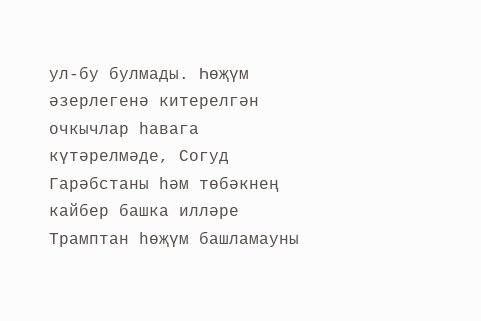ул-бу булмады. Һөҗүм әзерлегенә китерелгән очкычлар һавага күтәрелмәде, Согуд Гарәбстаны һәм төбәкнең кайбер башка илләре Трамптан һөҗүм башламауны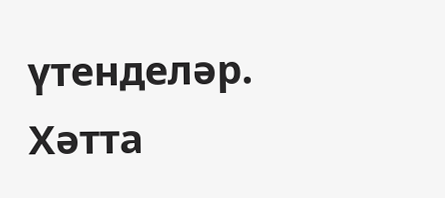үтенделәр. Хәтта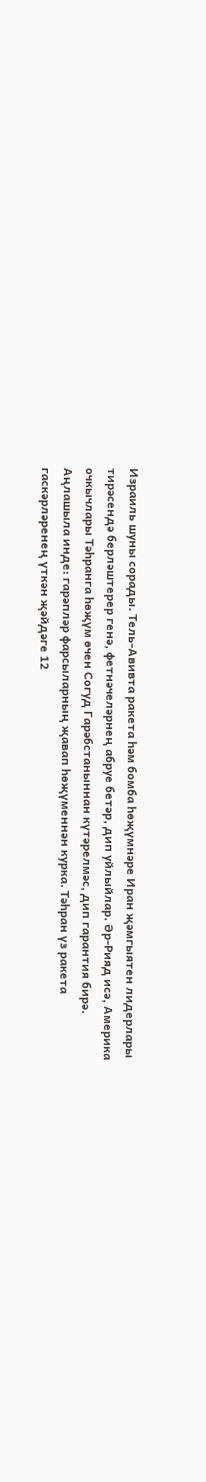Израиль шуны сорады. Тель-Авивта ракета һәм бомба һөҗүмнәре Иран җәмгыятен лидерлары тирәсендә берләштерер генә, фетнәчеләрнең абруе бетәр, дип уйлыйлар. Әр-Рияд исә, Америка очкычлары Тәһранга һөҗүм өчен Согуд Гарәбстаныннан күтәрелмәс, дип гарантия бирә. Аңлашыла инде: гарәпләр фарсыларның җавап һөҗүменнән курка. Тәһран үз ракета гаскәрләренең үткән җәйдәге 12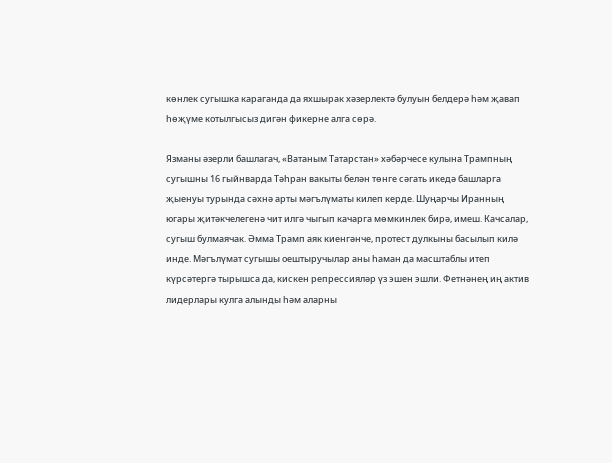көнлек сугышка караганда да яхшырак хәзерлектә булуын белдерә һәм җавап һөҗүме котылгысыз дигән фикерне алга сөрә.

Язманы әзерли башлагач, «Ватаным Татарстан» хәбәрчесе кулына Трампның сугышны 16 гыйнварда Тәһран вакыты белән төнге сәгать икедә башларга җыенуы турында сәхнә арты мәгълүматы килеп керде. Шуңарчы Иранның югары җитәкчелегенә чит илгә чыгып качарга мөмкинлек бирә, имеш. Качсалар, сугыш булмаячак. Әмма Трамп аяк киенгәнче, протест дулкыны басылып килә инде. Мәгълүмат сугышы оештыручылар аны һаман да масштаблы итеп күрсәтергә тырышса да, кискен репрессияләр үз эшен эшли. Фетнәнең иң актив лидерлары кулга алынды һәм аларны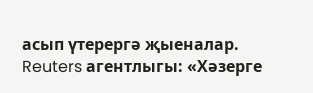асып үтерергә җыеналар. Reuters агентлыгы: «Хәзерге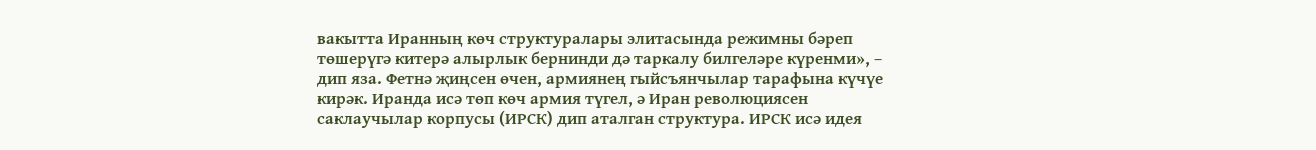вакытта Иранның көч структуралары элитасында режимны бәреп төшерүгә китерә алырлык бернинди дә таркалу билгеләре күренми», – дип яза. Фетнә җиңсен өчен, армиянең гыйсъянчылар тарафына күчүе кирәк. Иранда исә төп көч армия түгел, ә Иран революциясен саклаучылар корпусы (ИРСК) дип аталган структура. ИРСК исә идея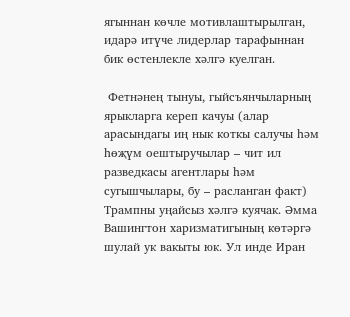ягыннан көчле мотивлаштырылган, идарә итүче лидерлар тарафыннан бик өстенлекле хәлгә куелган.

 Фетнәнең тынуы, гыйсъянчыларның ярыкларга кереп качуы (алар арасындагы иң нык коткы салучы һәм һөҗүм оештыручылар – чит ил разведкасы агентлары һәм сугышчылары, бу – расланган факт) Трампны уңайсыз хәлгә куячак. Әмма Вашингтон харизматигының көтәргә шулай ук вакыты юк. Ул инде Иран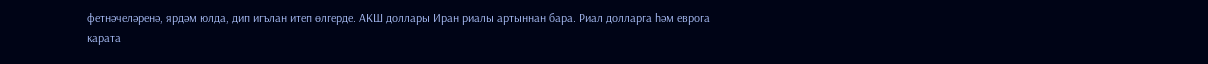фетнәчеләренә, ярдәм юлда, дип игълан итеп өлгерде. АКШ доллары Иран риалы артыннан бара. Риал долларга һәм еврога карата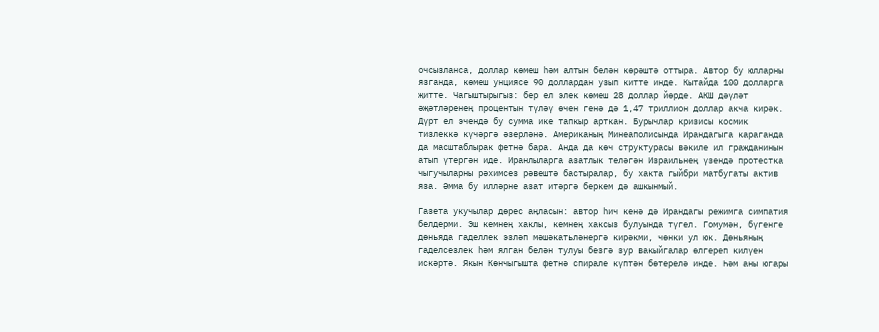очсызланса, доллар көмеш һәм алтын белән көрәштә оттыра. Автор бу юлларны язганда, көмеш унциясе 90 доллардан узып китте инде. Кытайда 100 долларга җитте. Чагыштырыгыз: бер ел элек көмеш 28 доллар йөрде. АКШ дәүләт әҗәтләренең процентын түләү өчен генә дә 1,47 триллион доллар акча кирәк. Дүрт ел эчендә бу сумма ике тапкыр арткан. Бурычлар кризисы космик тизлеккә күчәргә әзерләнә. Американың Минеаполисында Ирандагыга караганда да масштаблырак фетнә бара. Анда да көч структурасы вәкиле ил гражданинын атып үтергән иде. Иранлыларга азатлык теләгән Израильнең үзендә протестка чыгучыларны рәхимсез рәвештә бастыралар, бу хакта гыйбри матбугаты актив яза. Әмма бу илләрне азат итәргә беркем дә ашкынмый.

Газета укучылар дөрес аңласын: автор һич кенә дә Ирандагы режимга симпатия белдерми. Эш кемнең хаклы, кемнең хаксыз булуында түгел. Гомумән, бүгенге дөньяда гаделлек эзләп мәшәкатьләнергә кирәкми, чөнки ул юк. Дөньяның гаделсезлек һәм ялган белән тулуы безгә зур вакыйгалар өлгереп килүен искәртә. Якын Көнчыгышта фетнә спирале күптән бөтерелә инде. Һәм аны югары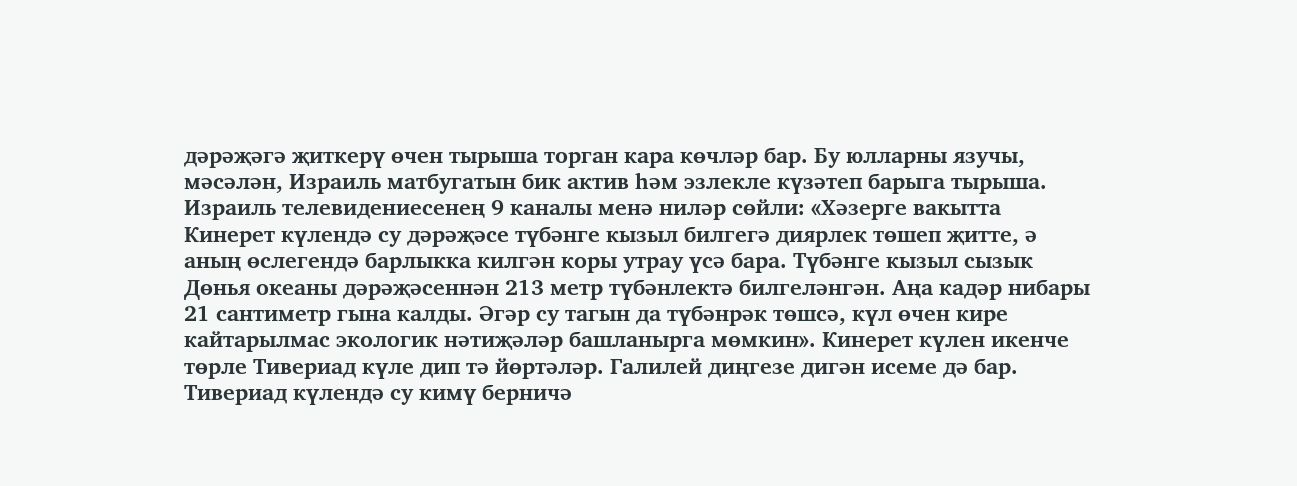дәрәҗәгә җиткерү өчен тырыша торган кара көчләр бар. Бу юлларны язучы, мәсәлән, Израиль матбугатын бик актив һәм эзлекле күзәтеп барыга тырыша. Израиль телевидениесенең 9 каналы менә ниләр сөйли: «Хәзерге вакытта Кинерет күлендә су дәрәҗәсе түбәнге кызыл билгегә диярлек төшеп җитте, ә аның өслегендә барлыкка килгән коры утрау үсә бара. Түбәнге кызыл сызык Дөнья океаны дәрәҗәсеннән 213 метр түбәнлектә билгеләнгән. Аңа кадәр нибары 21 сантиметр гына калды. Әгәр су тагын да түбәнрәк төшсә, күл өчен кире кайтарылмас экологик нәтиҗәләр башланырга мөмкин». Кинерет күлен икенче төрле Тивериад күле дип тә йөртәләр. Галилей диңгезе дигән исеме дә бар. Тивериад күлендә су кимү берничә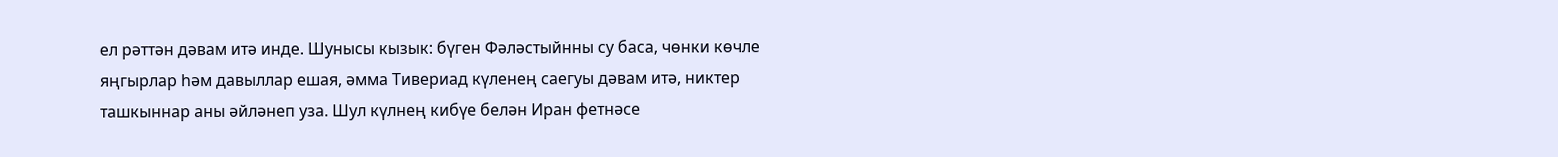ел рәттән дәвам итә инде. Шунысы кызык: бүген Фәләстыйнны су баса, чөнки көчле яңгырлар һәм давыллар ешая, әмма Тивериад күленең саегуы дәвам итә, никтер ташкыннар аны әйләнеп уза. Шул күлнең кибүе белән Иран фетнәсе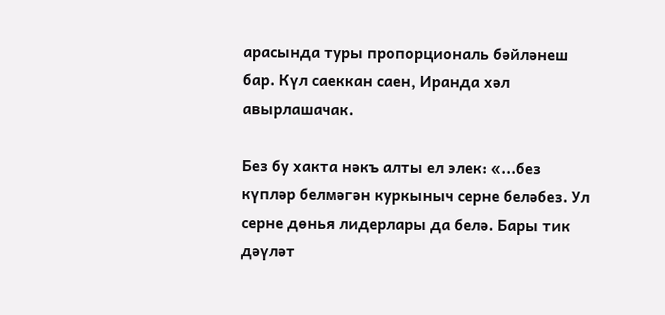арасында туры пропорциональ бәйләнеш бар. Күл саеккан саен, Иранда хәл авырлашачак.

Без бу хакта нәкъ алты ел элек: «...без күпләр белмәгән куркыныч серне беләбез. Ул серне дөнья лидерлары да белә. Бары тик дәүләт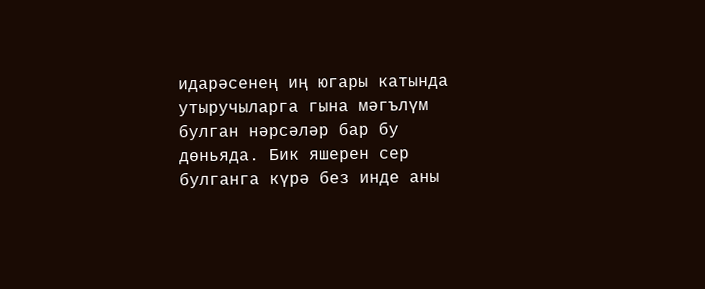идарәсенең иң югары катында утыручыларга гына мәгълүм булган нәрсәләр бар бу дөньяда. Бик яшерен сер булганга күрә без инде аны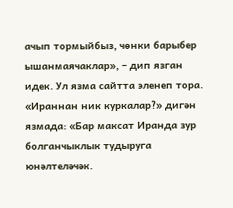ачып тормыйбыз, чөнки барыбер ышанмаячаклар», – дип язган идек. Ул язма сайтта эленеп тора. «Ираннан ник куркалар?» дигән язмада: «Бар максат Иранда зур болганчыклык тудыруга юнәлтеләчәк.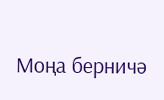Моңа берничә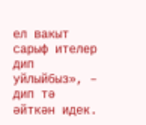ел вакыт сарыф ителер дип уйлыйбыз», – дип тә әйткән идек.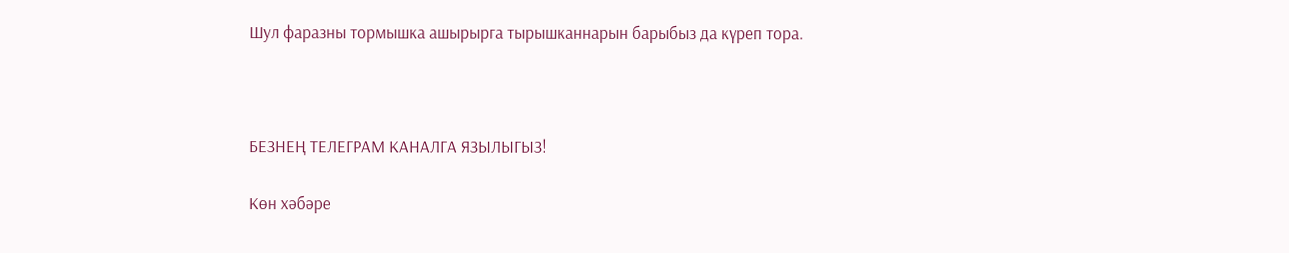Шул фаразны тормышка ашырырга тырышканнарын барыбыз да күреп тора.



БЕЗНЕҢ ТЕЛЕГРАМ КАНАЛГА ЯЗЫЛЫГЫЗ!

Көн хәбәре